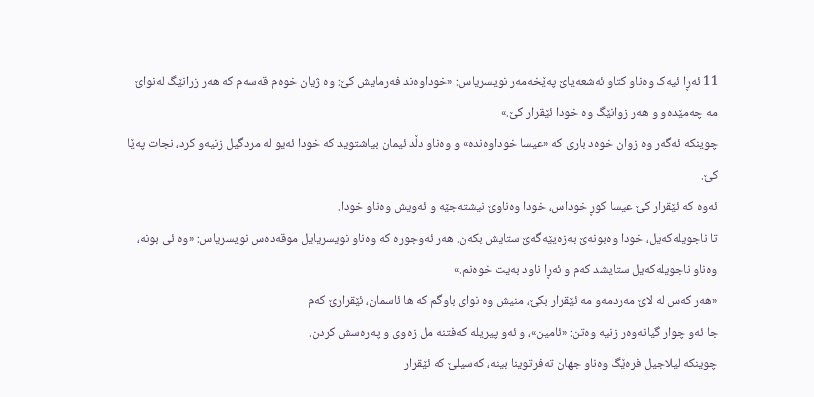11 ئەڕا ئیەک وەناو کتاو ئەشعەیاێ پەێخەمەر نویسریاس: «خوداوەند فەرمایش کێ: وه ژیان خوەم قەسەم که هەر زرانێگ لەنواێ مه چەمێدەو و هەر زوانێگ وه خودا ئێقرار کێ.»
چوینکه ئەگەر وه زوان خوەد باری که «عیسا خوداوەنده» و وەناو دڵد ئیمان بیاشتوید که خودا ئەیو له مردگیل زنیەو کرد، نجات پەێا کێ.
ئەوه که ئێقرار کێ عیسا کوڕ خوداس، خودا وەناوێ نیشتەجێه و ئەویش وەناو خودا.
تا ناجویلەکەیل، خودا وەبونەێ بەزەیێەگەێ ستایش بکەن. هەر ئەوجورە که وەناو نویسریایل موقەدەس نویسریاس: «وه ئی بونه، وەناو ناجویلەکەیل ستایشد کەم و ئەڕا ناود بەیت خوەنم.»
«هەر کەس له لاێ مەردمەو مه ئێقرار بکێ، منیش وه نوای باوگم که ها ئاسمان، ئێقرارێ کەم
جا ئەو چوار گیانەوەر زنیه وەتن: «ئامین»، و ئەو پیریله کەفتنه مل زەوی و پەرەسش کردن.
چوینکه لیلاجیل فرەێگ وەناو جهان تەفرتوینا بینه، کەسیلێ که ئێقرار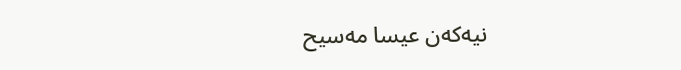نیەکەن عیسا مەسیح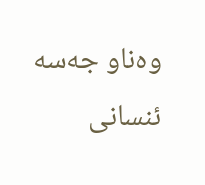وەناو جەسه ئنسانی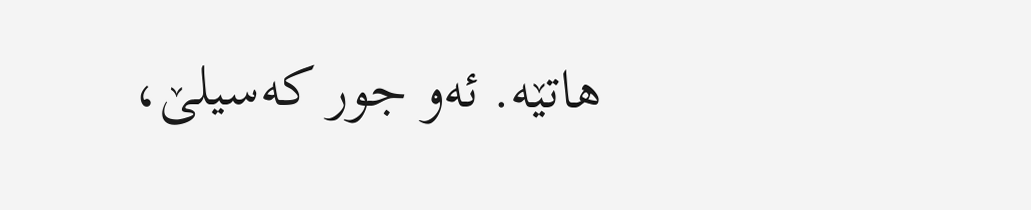هاتێه. ئەو جور کەسیلێ،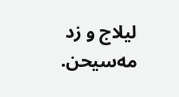لیلاج و زد مەسیحن.